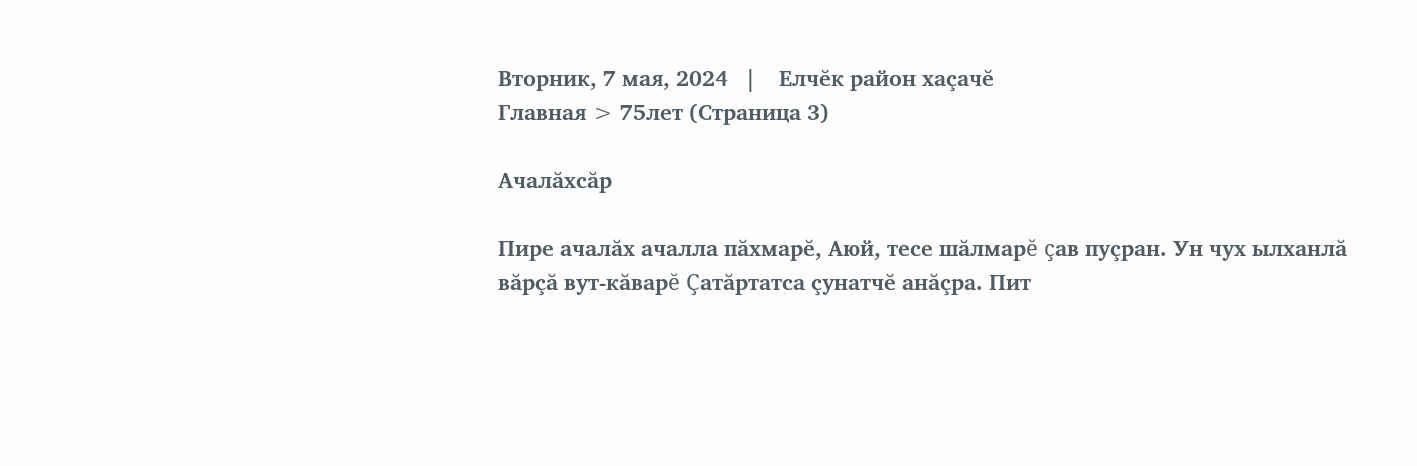Вторник, 7 мая, 2024   |    Елчĕк район хаçачĕ
Главная > 75лет (Страница 3)

Ачалăхсăр

Пире ачалăх ачалла пăхмарĕ, Аюй, тесе шăлмарĕ çав пуçран. Ун чух ылханлă вăрçă вут-кăварĕ Çатăртатса çунатчĕ анăçра. Пит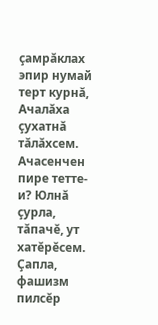çамрăклах эпир нумай терт курнă, Ачалăха çухатнă тăлăхсем. Ачасенчен пире тетте-и? Юлнă çурла, тăпачĕ, ут хатĕрĕсем. Çапла, фашизм пилсĕр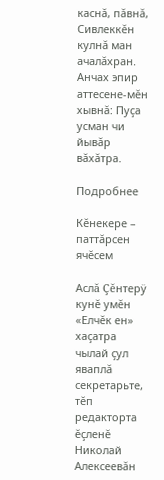каснă, пăвнă, Сивлеккĕн кулнă ман ачалăхран. Анчах эпир аттесене-мĕн хывнă: Пуçа усман чи йывăр вăхăтра.

Подробнее

Кĕнекере – паттăрсен ячĕсем

Аслă Çĕнтерÿ кунĕ умĕн «Елчĕк ен» хаçатра чылай çул яваплă секретарьте, тĕп редакторта ĕçленĕ Николай Алексеевăн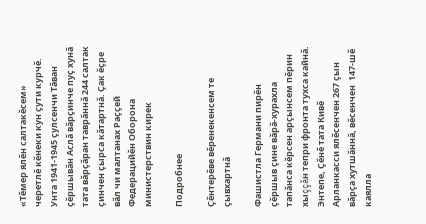«Тĕмер ялĕн салтакĕсем» черетлĕ кĕнеки кун çути курчĕ. Унта 1941-1945 çулсенчи Тăван çĕршывăн Аслă вăрçинче пуç хунă тата вăрçăран таврăннă 244 салтак çинчен çырса кăтартнă. Çак ĕçре вăл чи малтанах Раççей Федерацийĕн Оборона министерствин кирек

Подробнее

Çĕнтерĕве вĕренекенсем те çывхартнă

Фашистла Германи пирĕн çĕршыв çине вăрă-хурахла тапăнса кĕрсен арçынсем пĕрин хыççăн тепри фронта тухса кайнă. Энтепе, Çĕнĕ тата Кивĕ Арланкасси ялĕсенчен 267 çын вăрçа хутшăннă, вĕсенчен  147-шĕ каялла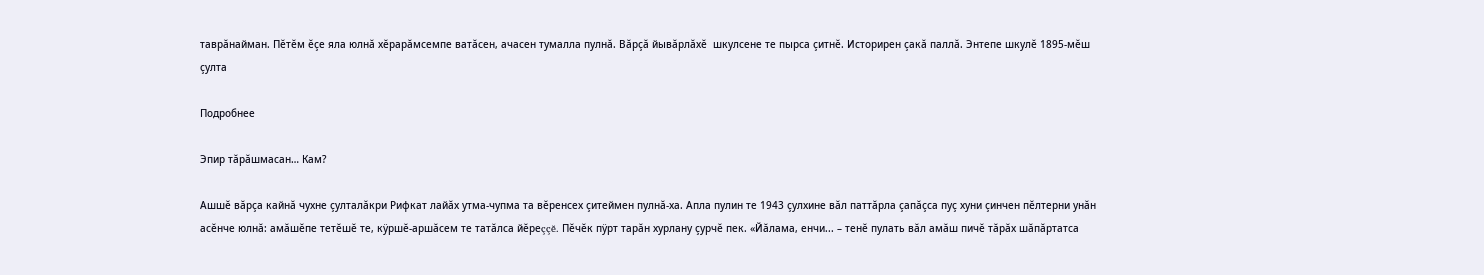таврăнайман. Пĕтĕм ĕçе яла юлнă хĕрарăмсемпе ватăсен, ачасен тумалла пулнă. Вăрçă йывăрлăхĕ  шкулсене те пырса çитнĕ. Историрен çакă паллă. Энтепе шкулĕ 1895-мĕш  çулта

Подробнее

Эпир тăрăшмасан… Кам?

Ашшĕ вăрçа кайнă чухне çулталăкри Рифкат лайăх утма-чупма та вĕренсех çитеймен пулнă-ха. Апла пулин те 1943 çулхине вăл паттăрла çапăçса пуç хуни çинчен пĕлтерни унăн асĕнче юлнă: амăшĕпе тетĕшĕ те, кÿршĕ-аршăсем те татăлса йĕреççĕ. Пĕчĕк пÿрт тарăн хурлану çурчĕ пек. «Йăлама, енчи... – тенĕ пулать вăл амăш пичĕ тăрăх шăпăртатса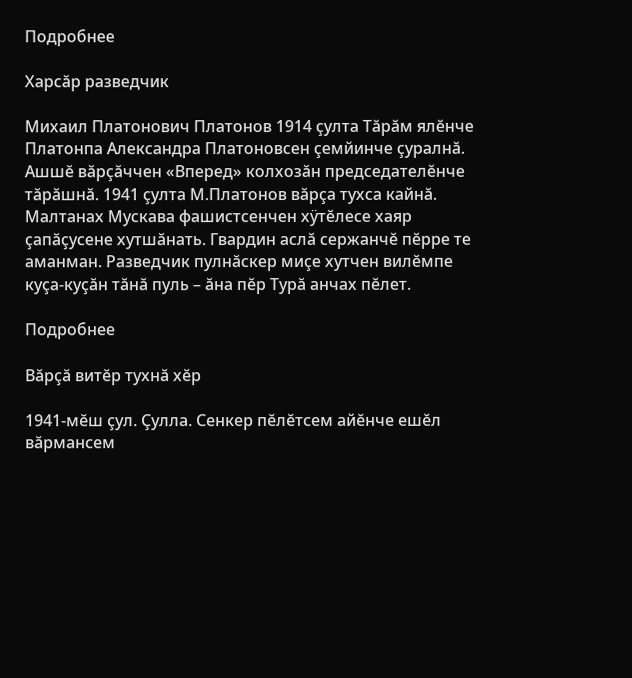Подробнее

Харсăр разведчик

Михаил Платонович Платонов 1914 çулта Тăрăм ялĕнче Платонпа Александра Платоновсен çемйинче çуралнă. Ашшĕ вăрçăччен «Вперед» колхозăн председателĕнче тăрăшнă. 1941 çулта М.Платонов вăрçа тухса кайнă. Малтанах Мускава фашистсенчен хÿтĕлесе хаяр çапăçусене хутшăнать. Гвардин аслă сержанчĕ пĕрре те аманман. Разведчик пулнăскер миçе хутчен вилĕмпе куçа-куçăн тăнă пуль – ăна пĕр Турă анчах пĕлет.

Подробнее

Вăрçă витĕр тухнă хĕр

1941-мĕш çул. Çулла. Сенкер пĕлĕтсем айĕнче ешĕл вăрмансем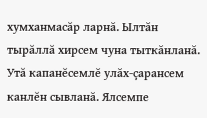хумханмасăр ларнă. Ылтăн тырăллă хирсем чуна тыткăнланă. Утă капанĕсемлĕ улăх-çарансем канлĕн сывланă. Ялсемпе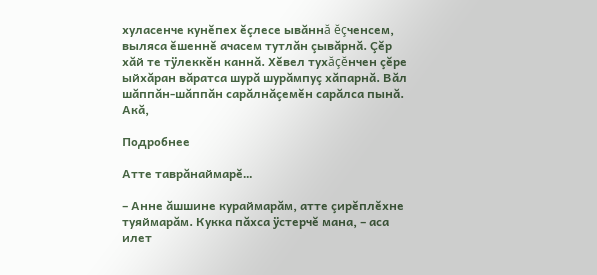хуласенче кунĕпех ĕçлесе ывăннă ĕçченсем, выляса ĕшеннĕ ачасем тутлăн çывăрнă. Çĕр хăй те тÿлеккĕн каннă. Хĕвел тухăçĕнчен çĕре ыйхăран вăратса шурă шурăмпуç хăпарнă. Вăл шăппăн-шăппăн сарăлнăçемĕн сарăлса пынă. Акă,

Подробнее

Атте таврăнаймарĕ…

– Анне ăшшине кураймарăм, атте çирĕплĕхне туяймарăм. Кукка пăхса ÿстерчĕ мана, – аса илет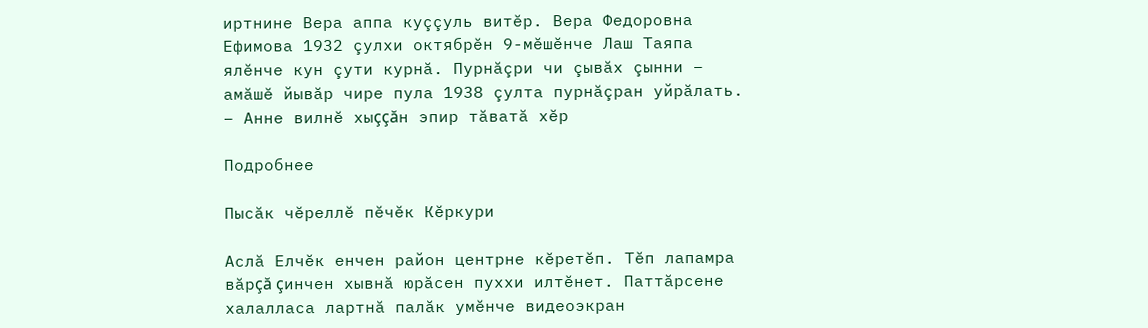иртнине Вера аппа куççуль витĕр. Вера Федоровна Ефимова 1932 çулхи октябрĕн 9-мĕшĕнче Лаш Таяпа ялĕнче кун çути курнă. Пурнăçри чи çывăх çынни – амăшĕ йывăр чире пула 1938 çулта пурнăçран уйрăлать. – Анне вилнĕ хыççăн эпир тăватă хĕр

Подробнее

Пысăк чĕреллĕ пĕчĕк Кĕркури

Аслă Елчĕк енчен район центрне кĕретĕп. Тĕп лапамра вăрçă çинчен хывнă юрăсен пуххи илтĕнет. Паттăрсене халалласа лартнă палăк умĕнче видеоэкран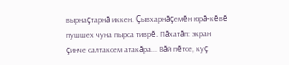вырнаçтарнă иккен. Çывхарнăçемĕн юрă-кĕвĕ пушшех чуна пырса тиврĕ. Пăхатăп: экран çинче салтаксем атакăра... Вăй пĕтсе, куç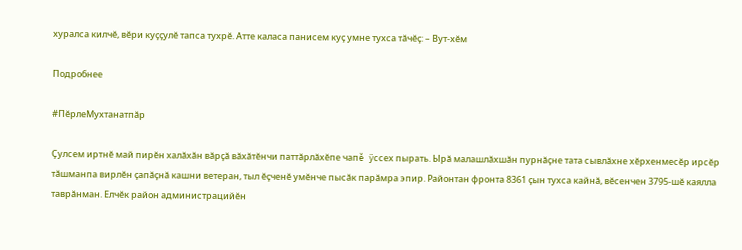хуралса килчĕ, вĕри куççулĕ тапса тухрĕ. Атте каласа панисем куç умне тухса тăчĕç: – Вут-хĕм

Подробнее

#ПĕрлеМухтанатпăр

Çулсем иртнĕ май пирĕн халăхăн вăрçă вăхăтĕнчи паттăрлăхĕпе чапĕ ÿссех пырать. Ырă малашлăхшăн пурнăçне тата сывлăхне хĕрхенмесĕр ирсĕр тăшманпа вирлĕн çапăçнă кашни ветеран, тыл ĕçченĕ умĕнче пысăк парăмра эпир. Районтан фронта 8361 çын тухса кайнă, вĕсенчен 3795-шĕ каялла таврăнман. Елчĕк район администрацийĕн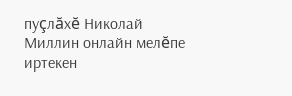пуçлăхĕ Николай Миллин онлайн мелĕпе иртекен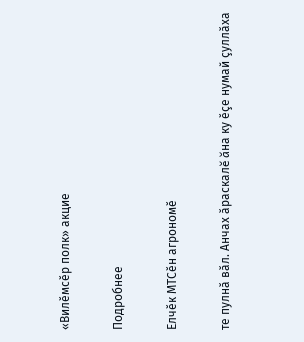«Вилĕмсĕр полк» акцие

Подробнее

Елчĕк МТСĕн агрономĕ

те пулнă вăл. Анчах ăраскалĕ ăна ку ĕçе нумай çуллăха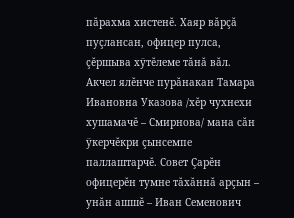пăрахма хистенĕ. Хаяр вăрçă пуçлансан, офицер пулса, çĕршыва хÿтĕлеме тăнă вăл. Акчел ялĕнче пурăнакан Тамара Ивановна Указова /хĕр чухнехи хушамачĕ – Смирнова/ мана сăн ÿкерчĕкри çынсемпе паллаштарчĕ. Совет Çарĕн офицерĕн тумне тăхăннă арçын – унăн ашшĕ – Иван Семенович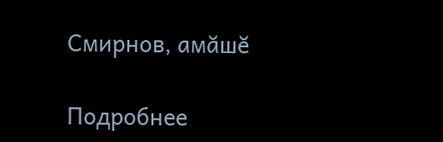Смирнов, амăшĕ

Подробнее